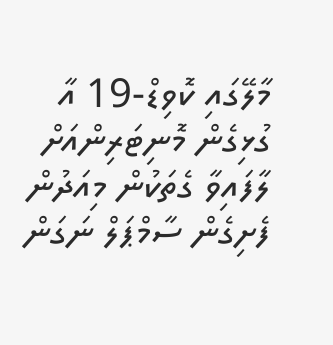މާލޭގައި ކޮވިޑް-19 އާ ގުޅިގެން މޮނިޓަރިންއަށް ލާފައިވާ ގެތަކުން މިއަދުން ފެށިގެން ސާމްޕަލް ނަގަން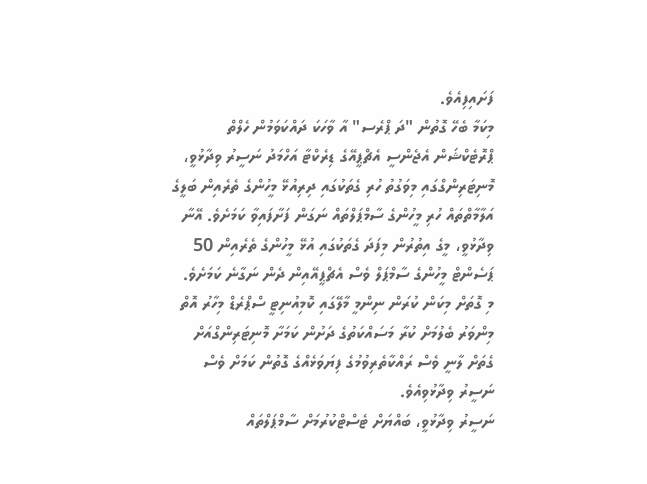ފަށައިފިއެވެ.
މިކަމާ ބެހޭ ގޮތުން "ދަ ޕްރެސ" އާ ވާހަކަ ދައްކަވަމުން ހެލްތް ޕްރޮޓެކްޝަން އެޖެންސީ އެޗްޕީއޭގެ ޑިރެކްޓާ އަހްމަދު ނަސީރު ވިދާޅުވީ، މޮނިޓަރިންގްގައި މިވަގުތު ހުރި ގެތަކުގައި ދިރިއުޅޭ މީހުންގެ ތެރެއިން ބަލީގެ އަލާމާތްތައް ހުރި މީހުންގެ ސާމްޕަލްތައް ނަގަން ފަށާފައިވާ ކަމަށެވެ. އޭނާ ވިދާޅުވީ، މީގެ އިތުރުން މިފަދަ ގެތަކުގައި އުޅޭ މީހުންގެ ތެރެއިން 50 ޕަސެންޓް މީހުންގެ ސާމްޕަލް ވެސް އެޗްޕީއޭއިން ދެން ނަގާނެ ކަމަށެވެ.
މި ގޮތަށް މިކަން ކުރަން ނިންމީ މާލޭގައި ކޮމިއުނިޓީ ސްޕްރެޑް މިހާރު އޮތް މިންވަރު ބެލުމަށް ކުރާ މަސައްކަތުގެ ދަށުން ކަމަށާ މޮނިޓަރިންގްއަށް ގެތަށް ލާނީ ވެސް ރައްކާތެރިވުމުގެ ފިޔަވަޅެއްގެ ގޮތުން ކަމަށް ވެސް ނަސީރު ވިދާޅުވިއެވެ.
ނަސީރު ވިދާޅުވީ، ބައްޔަށް ޓެސްޓްކުރުމަށް ސާމްޕަލްތައް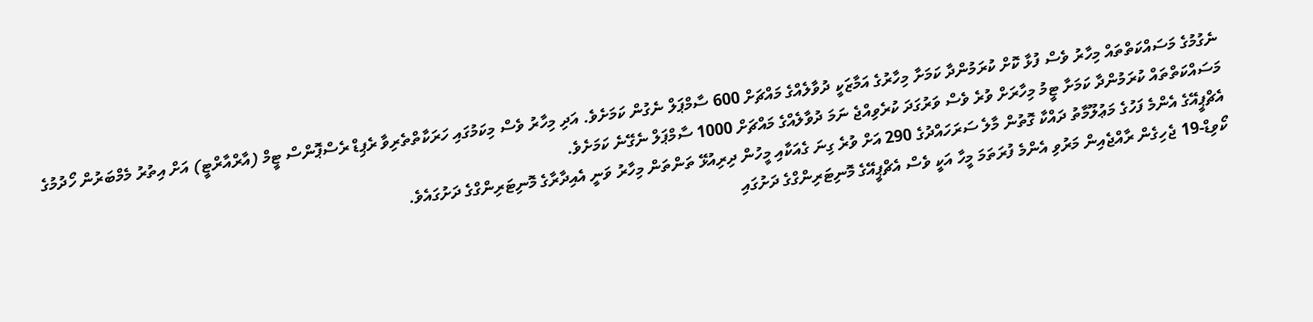ނެގުމުގެ މަސައްކަތްތައް މިހާރު ވެސް ފުޅާ ކޮށް ކުރަމުންދާ ކަމަށާ މިހާރުގެ އަމާޒަކީ ދުވާލެއްގެ މައްޗަށް 600 ސާމްޕަލް ނެގުން ކަމަށެވެ. އަދި މިހާރު ވެސް މިކަމުގައި ހަރަކާތްތެރިވާ ރެޕިޑް ރެސްޕޮންސް ޓީމް (އާރްއާރްޓީ) އަށް އިތުރު މެމްބަރުން ހޯދުމުގެ މަސައްކަތްތައް ކުރަމުންދާ ކަމަށާ ޓީމު މިހާރަށް ވުރެ ވެސް ވަރުގަދަ ކުރެވިއްޖެ ނަމަ ދުވާލެއްގެ މައްޗަށް 1000 ސާމްޕަލް ނެގޭނެ ކަމަށެވެ.
އެޗްޕީއޭގެ އެންމެ ފަހުގެ މަޢުލޫމާތު ދައްކާ ގޮތުން މާލެ ސަރަހައްދުގެ 290 އަށް ވުރެ ގިނަ ގެއަކާއި މީހުން ދިރިއުޅޭ ތަންތަން މިހާރު ވަނީ އެއިދާރާގެ މޮނިޓަރިންގްގެ ދަށުގައެވެ.
ކޯވިޑް-19 ޖެހިގެން ރާއްޖެއިން މަރުވި އެންމެ ފުރަތަމަ މީހާ އަކީ ވެސް އެޗްޕީއޭގެ މޮނިޓަރިންގްގެ ދަށުގައި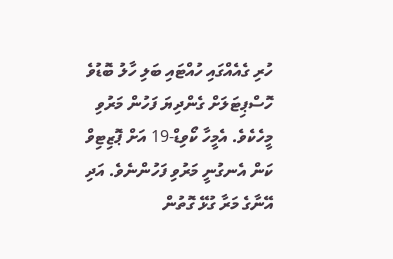ހުރި ގެއެއްގައި ހުއްޓައި ބަލި ހާލު ބޮޑުވެ ހޮސްޕިޓަލަށް ގެންދިޔަ ފަހުން މަރުވި މީހެކެވެ. އެމީހާ ކޯވިޑް-19 އަށް ޕޮޒިޓިވް ކަން އެނގުނީ މަރުވި ފަހުންނެވެ. އަދި އޭނާގެ މަރާ ގުޅޭ ގޮތުން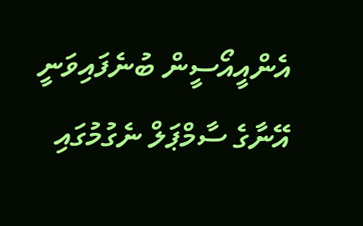އެންއީއޯސީން ބުނެފައިވަނީ އޭނާގެ ސާމްޕަލް ނެގުމުގައި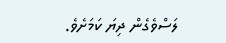ލަސްވެގެން ދިޔަ ކަމަށެވެ.